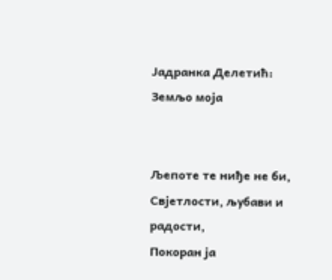Јадранка Делетић: Земљо моја


Љепоте те ниђе не би,
Свјетлости, љубави и радости,
Покоран ја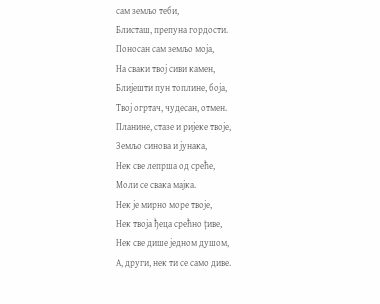сам земљо теби,
Блисташ, препуна гордости.
Поносан сам земљо моја,
На сваки твој сиви камен,
Блијешти пун топлине, боја,
Твој огртач, чудесан, отмен.
Планине, стазе и ријеке твоје,
Земљо синова и јунака,
Нек све лепрша од среће,
Моли се свака мајка.
Нек је мирно море твоје,
Нек твоја ђеца срећно ţиве,
Нек све дише једном душом,
А, други, нек ти се само диве.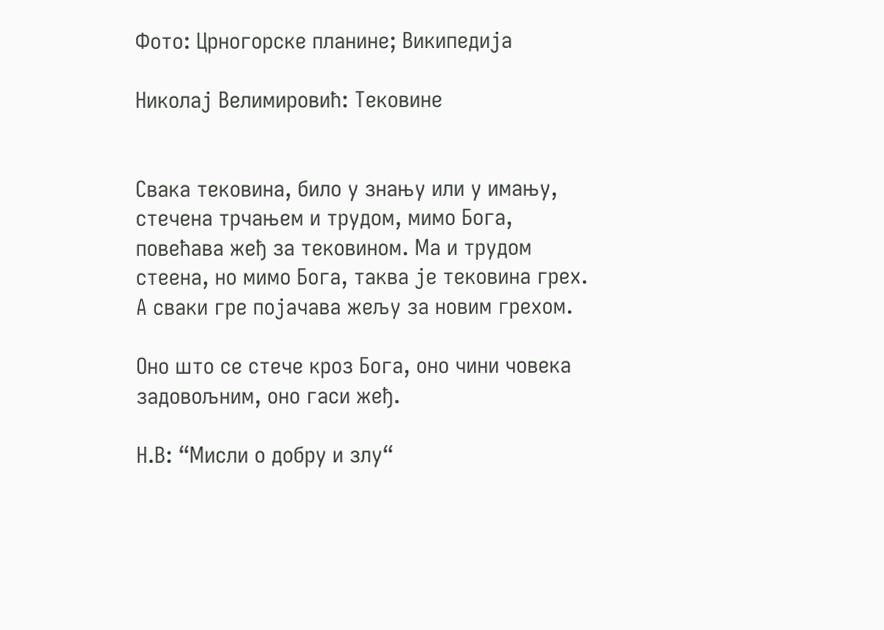Фото: Црногорске планине; Википедија

Николај Велимировић: Тековине


Свака тековина, било у знању или у имању, стечена трчањем и трудом, мимо Бога, повећава жеђ за тековином. Ма и трудом стеена, но мимо Бога, таква је тековина грех.  А сваки гре појачава жељу за новим грехом.

Оно што се стече кроз Бога, оно чини човека задовољним, оно гаси жеђ.

Н.В: “Мисли о добру и злу“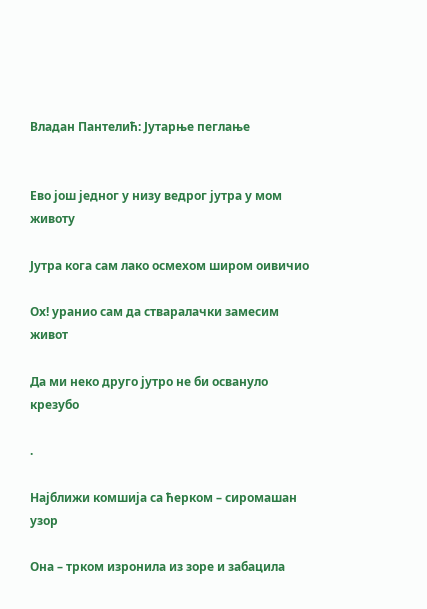Владан Пантелић: Јутарње пеглање


Ево још једног у низу ведрог јутра у мом животу

Јутра кога сам лако осмехом широм оивичио

Ох! уранио сам да стваралачки замесим живот

Да ми неко друго јутро не би освануло крезубо

.

Најближи комшија са ћерком – сиромашан узор

Она – трком изронила из зоре и забацила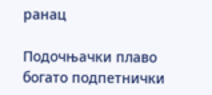ранац

Подочњачки плаво богато подпетнички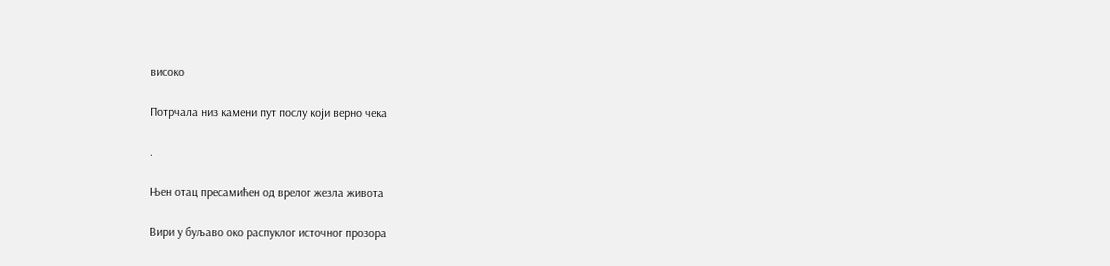високо

Потрчала низ камени пут послу који верно чека

.

Њен отац пресамићен од врелог жезла живота

Вири у буљаво око распуклог источног прозора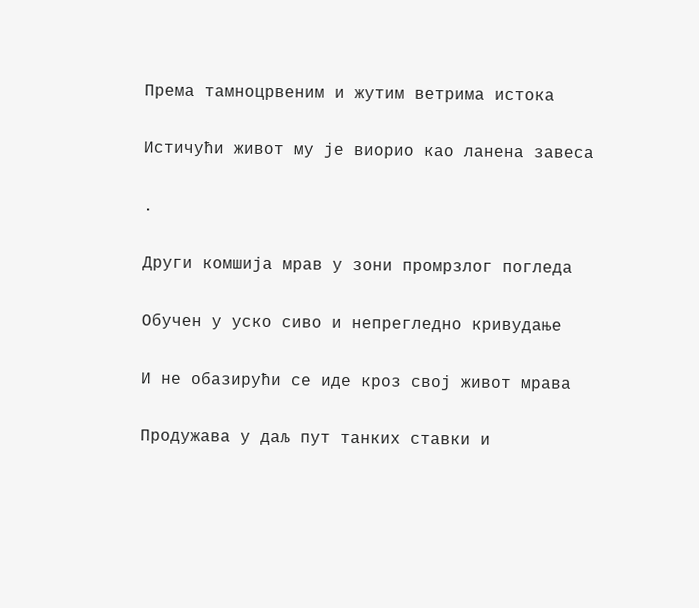Према тамноцрвеним и жутим ветрима истока

Истичући живот му је виорио као ланена завеса

.

Други комшија мрав у зони промрзлог погледа

Обучен у уско сиво и непрегледно кривудање

И не обазирући се иде кроз свој живот мрава

Продужава у даљ пут танких ставки и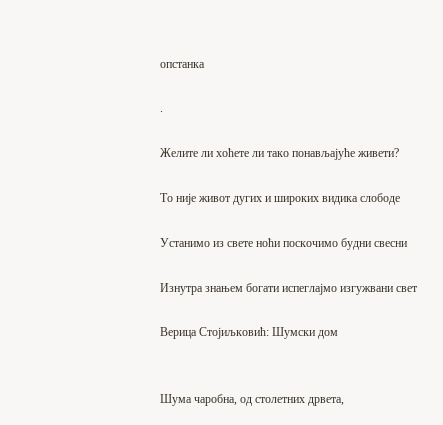опстанка

.

Желите ли хоћете ли тако понављајуће живети?

То није живот дугих и широких видика слободе

Устанимо из свете ноћи поскочимо будни свесни

Изнутра знањем богати испеглајмо изгужвани свет

Верица Стојиљковић: Шумски дом


Шума чаробна, од столетних дрвета,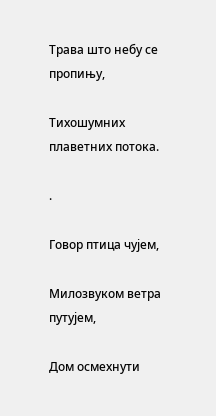Трава што небу се пропињу,

Тихошумних плаветних потока.

.

Говор птица чујем,

Милозвуком ветра путујем,

Дом осмехнути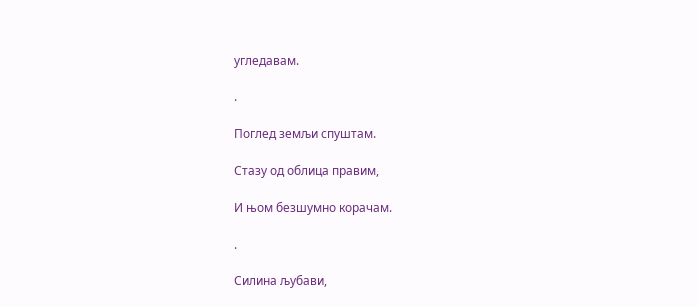угледавам.

.

Поглед земљи спуштам.

Стазу од облица правим,

И њом безшумно корачам.

.

Силина љубави,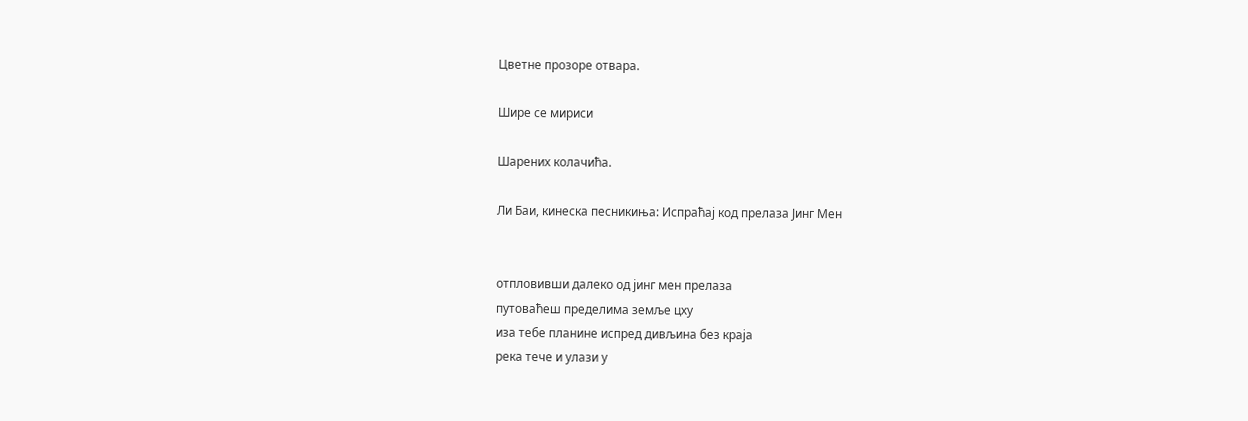Цветне прозоре отвара.

Шире се мириси

Шарених колачића.

Ли Баи, кинеска песникиња: Испраћај код прелаза Јинг Мен


отпловивши далеко од јинг мен прелаза
путоваћеш пределима земље цху
иза тебе планине испред дивљина без краја
река тече и улази у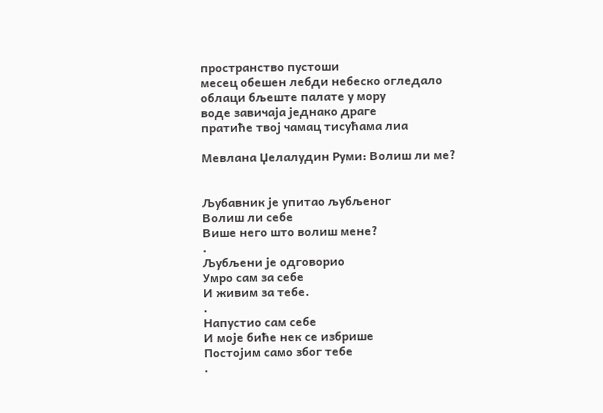пространство пустоши
месец обешен лебди небеско огледало
облаци бљеште палате у мору
воде завичаја једнако драге
пратиће твој чамац тисућама лиа

Мевлана Џелалудин Руми: Волиш ли ме?


Љубавник је упитао љубљеног
Волиш ли себе
Више него што волиш мене?
.
Љубљени је одговорио
Умро сам за себе
И живим за тебе.
.
Напустио сам себе
И моје биће нек се избрише
Постојим само због тебе
.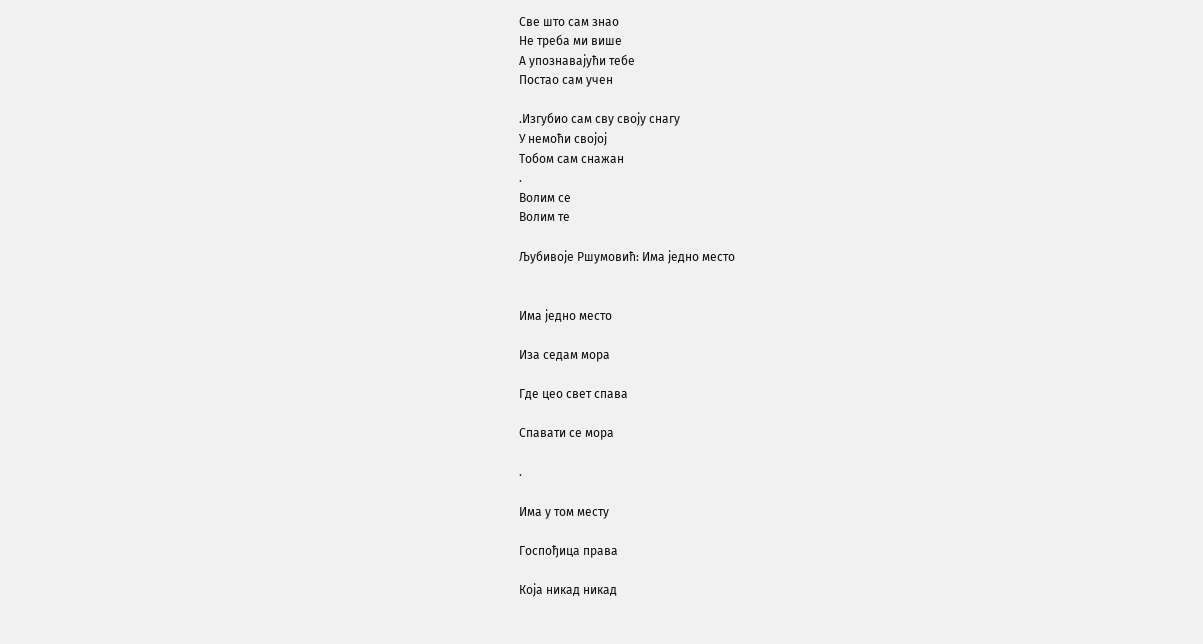Све што сам знао
Не треба ми више
А упознавајући тебе
Постао сам учен

.Изгубио сам сву своју снагу
У немоћи својој
Тобом сам снажан
.
Волим се
Волим те

Љубивоје Ршумовић: Има једно место


Има једно место

Иза седам мора

Где цео свет спава

Спавати се мора

.

Има у том месту

Госпођица права

Која никад никад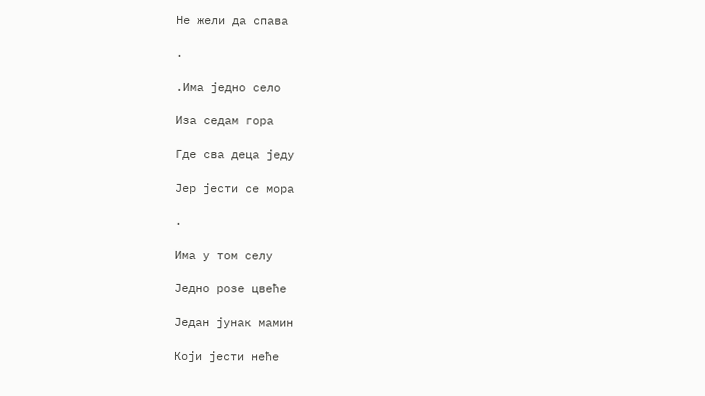Не жели да спава

.

.Има једно село

Иза седам гора

Где сва деца једу

Јер јести се мора

.

Има у том селу

Једно розе цвеће

Један јунак мамин

Који јести неће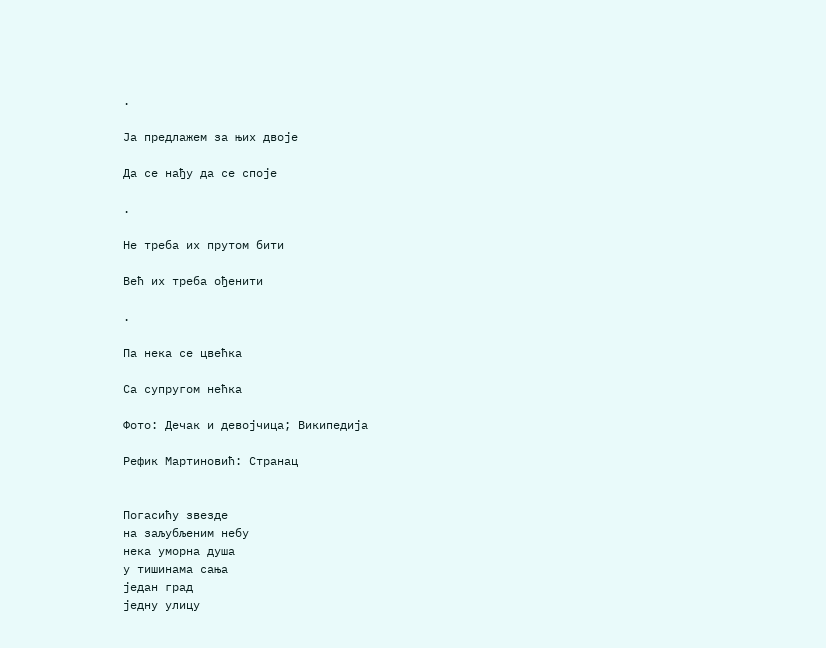.

Ја предлажем за њих двоје

Да се нађу да се споје

.

Не треба их прутом бити

Већ их треба ођенити

.

Па нека се цвећка

Са супругом нећка

Фото: Дечак и девојчица; Википедија

Рефик Мартиновић: Странац


Погасићу звезде
на заљубљеним небу
нека уморна душа
у тишинама сања
један град
једну улицу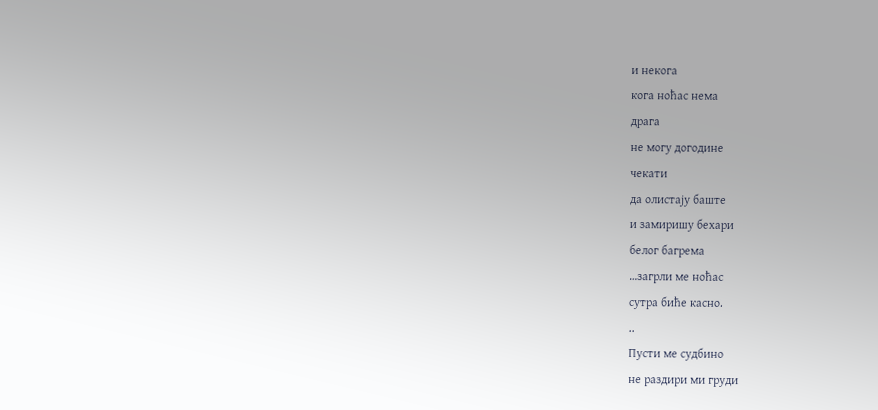и некога
кога ноћас нема
драга
не могу догодине
чекати
да олистају баште
и замиришу бехари
белог багрема
…загрли ме ноћас
сутра биће касно.
..
Пусти ме судбино
не раздири ми груди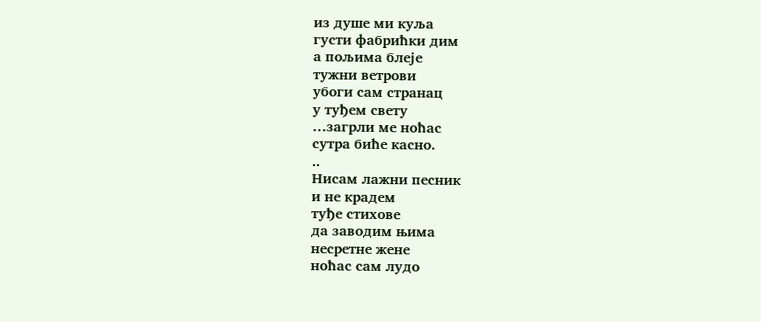из душе ми куља
густи фабрићки дим
а пољима блеје
тужни ветрови
убоги сам странац
у туђем свету
…загрли ме ноћас
сутра биће касно.
..
Нисам лажни песник
и не крадем
туђе стихове
да заводим њима
несретне жене
ноћас сам лудо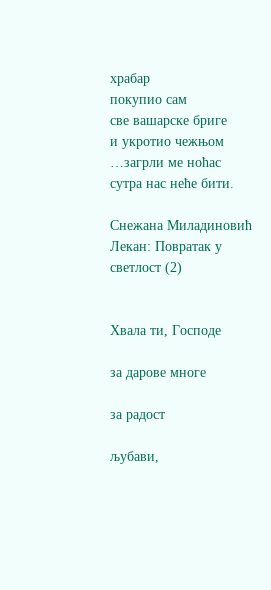храбар
покупио сам
све вашарске бриге
и укротио чежњом
…загрли ме ноћас
сутра нас неће бити.

Снежана Миладиновић Лекан: Повратак у светлост (2)


Хвала ти, Господе

за дарове многе

за радост

љубави,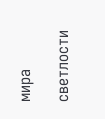мира

светлости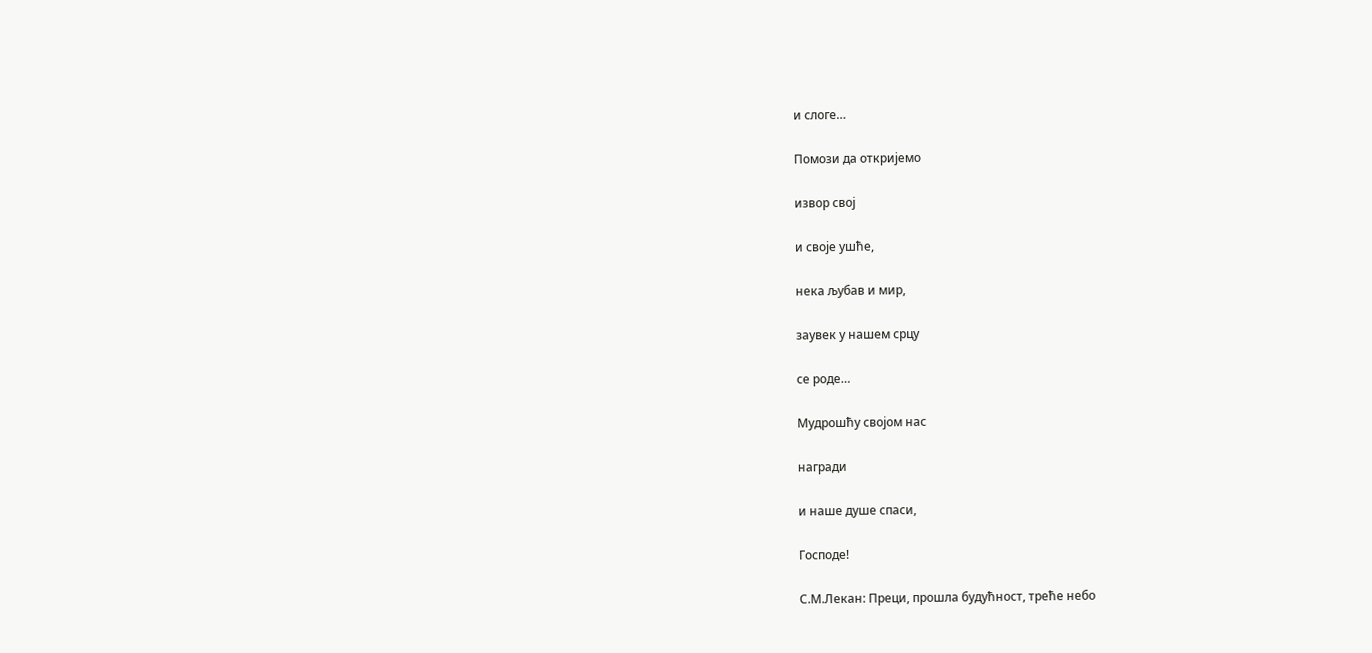и слоге…

Помози да откријемо

извор свој

и своје ушће,

нека љубав и мир,

заувек у нашем срцу

се роде…

Мудрошћу својом нас

награди

и наше душе спаси,

Господе!

С.М.Лекан: Преци, прошла будућност, треће небо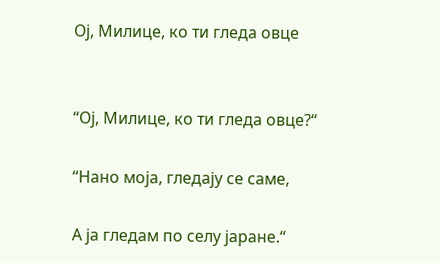Ој, Милице, ко ти гледа овце


“Ој, Милице, ко ти гледа овце?“

“Нано моја, гледају се саме,

А ја гледам по селу јаране.“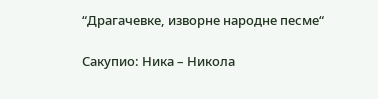“Драгачевке, изворне народне песме“

Сакупио: Ника – Никола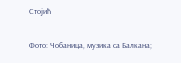Стојић

Фото: Чобаница, музика са Балкана;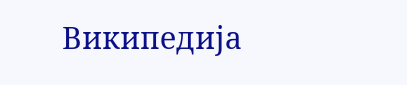Википедија